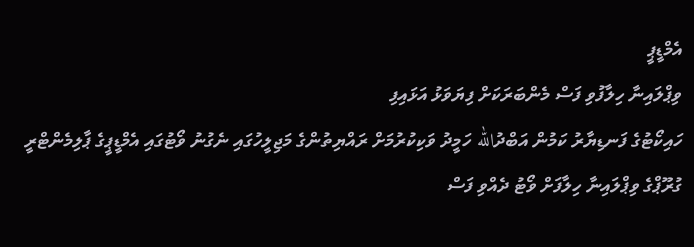އެމްޑީޕީ
ވިޕްލައިނާ ހިލާފުވި ފަސް މެންބަރަކަށް ފިޔަވަޅު އަޅައިފި
ހައިކޯޓުގެ ފަނޑިޔާރު ކަމުން އަބްދުالله ހަމީދު ވަކިކުރުމަށް ރައްޔިތުންގެ މަޖިލީހުގައި ނެގުނު ވޯޓުގައި އެމްޑީޕީގެ ޕާލިމެންޓްރީ ގުރޫޕްގެ ވިޕްލައިނާ ހިލާފަށް ވޯޓު ދެއްވި ފަސް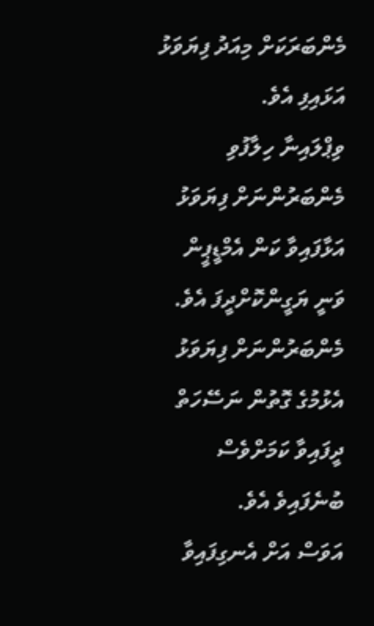މެންބަރަކަށް މިއަދު ފިޔަވަޅު އަޅައިފި އެވެ.
ވިޕްލައިނާ ހިލާފުވި މެންބަރުންނަށް ފިޔަވަޅު އަޅާފައިވާ ކަން އެމްޑީޕީން ވަނީ ޔަގީންކޮށްދީފަ އެވެ. މެންބަރުންނަށް ފިޔަވަޅު އެޅުމުގެ ގޮތުން ނަސޭހަތް ދީފައިވާ ކަމަށްވެސް ބުނެފައިވެ އެވެ.
އަވަސް އަށް އެނގިފައިވާ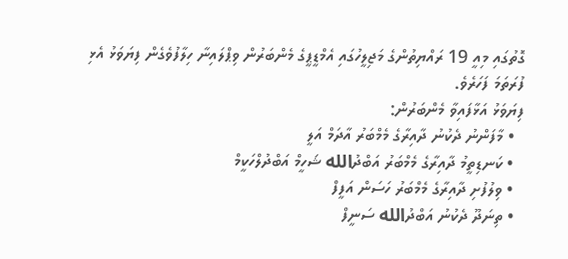ގޮތުގައި މިއީ 19 ރައްޔިތުންގެ މަޖިލީހުގައި އެމްޑީޕީގެ މެންބަރުން ވިޕްލައިނާ ހިލާފުވެގެން ފިޔަވަޅު އެޅި ފުރަތަމަ ފަހަރެވެ.
ފިޔަވަޅު އަޅާފައިވާ މެންބަރުން:
  • މާފަންނު ދެކުނު ދާއިރާގެ މެމްބަރު އާދަމް އަލީ
  • ކަނޑިތީމު ދާއިރާގެ މެމްބަރު އަބްދުالله ޝަހީމް އަބްދުލްހަކީމް
  • ވިލުފުށި ދާއިރާގެ މެމްބަރު ހަސަން އަފީފް
  • ތިނަދޫ ދެކުނު އަބްދުالله ސަނީފް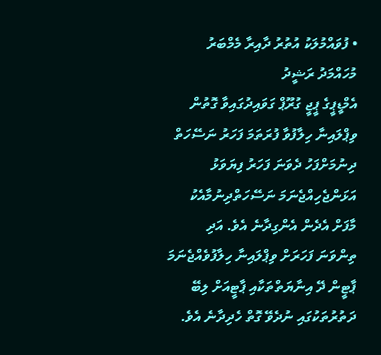• ފުވައްމުލަކު އުތުރު ދާއިރާ މެމްބަރު މުހައްމަދު ރަޝީދު
އެމްޑީޕީގެ ޕީޖީ ގުރޫޕް ގަވައިދުގައިވާ ގޮތުން ވިޕްލައިނާ ހިލާފުވާ ފުރަތަމަ ފަހަރު ނަސޭހަތް ދިނުމަށްފަހު ދެވަނަ ފަހަރު ފިޔަވަޅު އަޅަންޖެހިއްޖެނަމަ ނަސޭހަތްދިނުމާއެކު މާފަށް އެދެން އެންގިދާނެ އެވެ. އަދި ތިންވަނަ ފަހަރަށް ވިޕްލައިނާ ހިލާފުވެއްޖެނަމަ ޕާޓީން ދޭ އިނާޔަތްތަކާއި ޕާޓީއަށް ލިބޭ ދަތުރުތަކުގައި ނުދެވޭ ގޮތް ހެދިދާނެ އެވެ.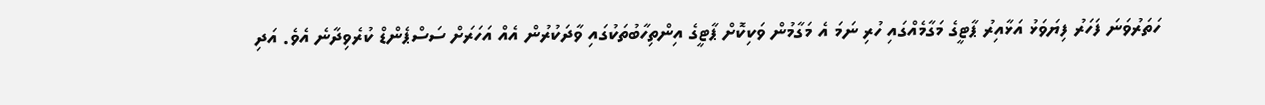ހަތަރުވަނަ ފަހަރު ފިޔަވަޅު އަޅާއިރު ޕާޓީގެ މަގާމެއްގައި ހުރި ނަމަ އެ މަގާމުން ވަކިކޮށް ޕާޓީގެ އިންތިހާބުތަކުގައި ވާދަކުރުން އެއް އަހަރަށް ސަސްޕެންޑް ކުރެވިދާނެ އެވެ. އަދި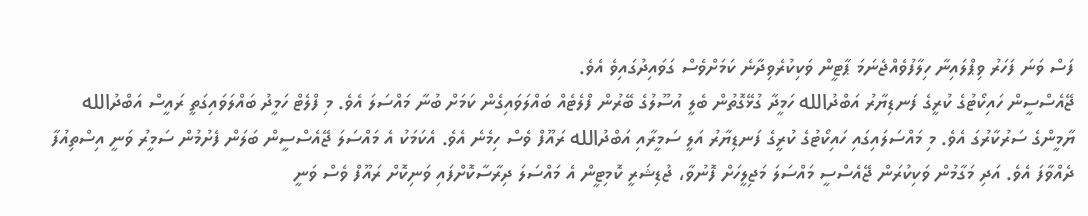ފަސް ވަނަ ފަހަރު ވިޕްލައިނާ ހިލާފުވެއްޖެނަމަ ޕާޓީން ވަކިކުރެވިދާނެ ކަމަށްވެސް ގަވައިދުގައިވެ އެވެ.
ޖޭއެސްސީން ހައިކޯޓުގެ ކުރީގެ ފަނޑިޔާރު އަބްދުالله ހަމީދާ ގުޅޭގޮތުން ބެލީ އުސޫލުގެ ބޭރުން ފްލެޓެއް ބައްލަވައިގެން ކަމަށް ބުނާ މައްސަލަ އެވެ. މި ފްލެޓް ހަމީދު ބައްލަވައިގަތީ ރައީސް އަބްދުالله ޔާމީންގެ ސަރުކާރުގަ އެވެ. މި މައްސަލައިގައި ހައިކޯޓުގެ ކުރީގެ ފަނޑިޔާރު އަލީ ސަމީރާއި އަބްދުالله ރައޫފް ވެސް ހިމެނެ އެވެ. އެކަމަކު އެ މައްސަލަ ޖޭއެސްސީން ބަލަން ފެށުމުން ސަމީރު ވަނީ އިސްތިއުފާ ދެއްވާފަ އެވެ. އަދި މަގާމުން ވަކިކުރަން ޖޭއެސްސީ މައްސަލަ މަޖިލީހަށް ފޮނުވާ، ޖުޑިޝަރީ ކޮމިޓީން އެ މައްސަލަ ދިރާސާކޮށްފައި ވަނިކޮށް ރައޫފް ވެސް ވަނީ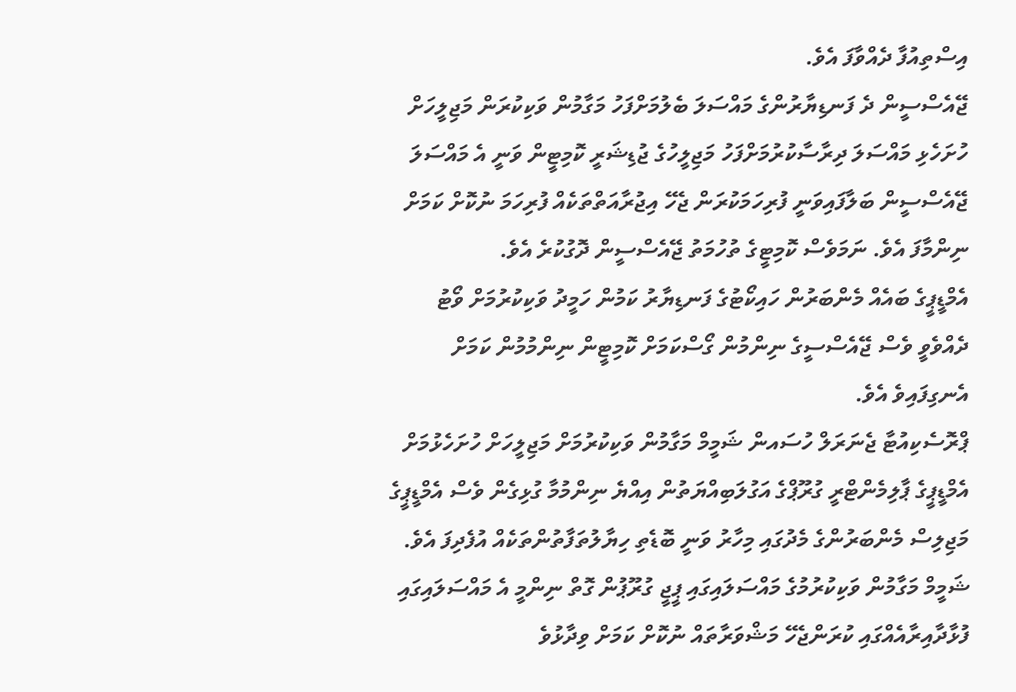އިސްތިއުފާ ދެއްވާފަ އެވެ.
ޖޭއެސްސީން ދެ ފަނޑިޔާރުންގެ މައްސަލަ ބެލުމަށްފަހު މަގާމުން ވަކިކުރަން މަޖިލީހަށް ހުށަހެޅި މައްސަލަ ދިރާސާކުރުމަށްފަހު މަޖިލީހުގެ ޖުޑިޝަރީ ކޮމިޓީން ވަނީ އެ މައްސަލަ ޖޭއެސްސީން ބަލާފައިވަނީ ފުރިހަމަކުރަން ޖެހޭ އިޖުރާއަތްތަކެއް ފުރިހަމަ ނުކޮށް ކަމަށް ނިންމާފަ އެވެ. ނަމަވެސް ކޮމިޓީގެ ތުހުމަތު ޖޭއެސްސީން ދޮގުކުރެ އެވެ.
އެމްޑީޕީގެ ބައެއް މެންބަރުން ހައިކޯޓުގެ ފަނޑިޔާރު ކަމުން ހަމީދު ވަކިކުރުމަށް ވޯޓު ދެއްވެވީ ވެސް ޖޭއެސްސީގެ ނިންމުން ގޯސްކަމަށް ކޮމިޓީން ނިންމުމުން ކަމަށް އެނގިފައިވެ އެވެ.
ޕްރޮސެކިއުޓާ ޖެނަރަލް ހުސައން ޝަމީމް މަގާމުން ވަކިކުރުމަށް މަޖިލީހަށް ހުށަހެޅުމަށް އެމްޑީޕީގެ ޕާލިމެންޓްރީ ގުރޫޕްގެ އަގުލަބިއްޔަތުން އިއްޔެ ނިންމުމާ ގުޅިގެން ވެސް އެމްޑީޕީގެ މަޖިލިސް މެންބަރުންގެ މެދުގައި މިހާރު ވަނީ ބޮޑެތި ހިޔާލުތަފާތުންތަކެއް އުފެދިފަ އެވެ.
ޝަމީމް މަގާމުން ވަކިކުރުމުގެ މައްސަލައިގައި ޕީޖީ ގުރޫޕުން ގޮތް ނިންމީ އެ މައްސަލައިގައި ފުޅާދާއިރާއެއްގައި ކުރަންޖެހޭ މަޝްވަރާތައް ނުކޮށް ކަމަށް ވިދާޅުވެ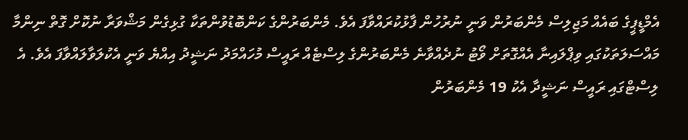އެމްޑީޕީގެ ބައެއް މަޖިލިސް މެންބަރުން ވަނީ ނުރުހުން ފާޅުކުރައްވާފަ އެވެ. މެންބަރުންގެ ކަންބޮޑުވުންތަކާ ގުޅިގެން މަޝްވަރާ ނުކޮށް ގޮތް ނިންމާ މައްސަލަތަކުގައި ވިޕްލައިނާ އެއްގޮތަށް ވޯޓު ނުދެއްވާނެ މެންބަރުންގެ ލިސްޓެއް ރައީސް މުހައްމަދު ނަޝީދު އިއްޔެ ވަނީ އެކުލަވާލައްވާފަ އެވެ. އެ ލިސްޓްގައި ރައީސް ނަޝީދާ އެކު 19 މެންބަރުން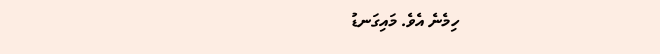ހިމެނެ އެވެ. މައިގަނޑު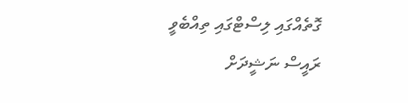ގޮތެއްގައި ލިސްޓްގައި ތިއްބެވީ ރައީސް ނަޝީދަށް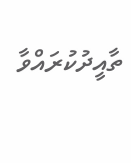ތާއީދުކުރައްވާ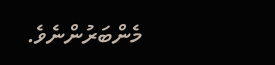މެންބަރުންނެވެ.